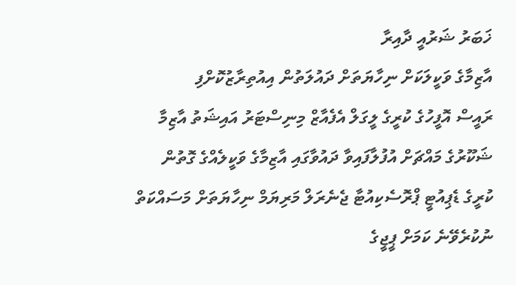ޚަބަރު ޝަރުއީ ދާއިރާ
އާޒިމާގެ ވަކީލަކަށް ނިހާޔަތަށް ދައުލަތުން އިއުތިރާޒުކޮށްފި
ރައީސް އޮފީހުގެ ކުރީގެ ލީގަލް އެފެއާޒް މިނިސްޓަރު އައިޝަތު އާޒިމާ ޝަކޫރުގެ މައްޗަށް އުފުލާފައިވާ ދައުވާގައި އާޒިމާގެ ވަކީލެއްގެ ގޮތުން ކުރީގެ ޑެޕިއުޓީ ޕްރޮސެކިއުޓާ ޖެނެރަލް މަރިޔަމް ނިހާޔަތަށް މަސައްކަތް ނުކުރެވޭނެ ކަމަށް ޕީޖީގެ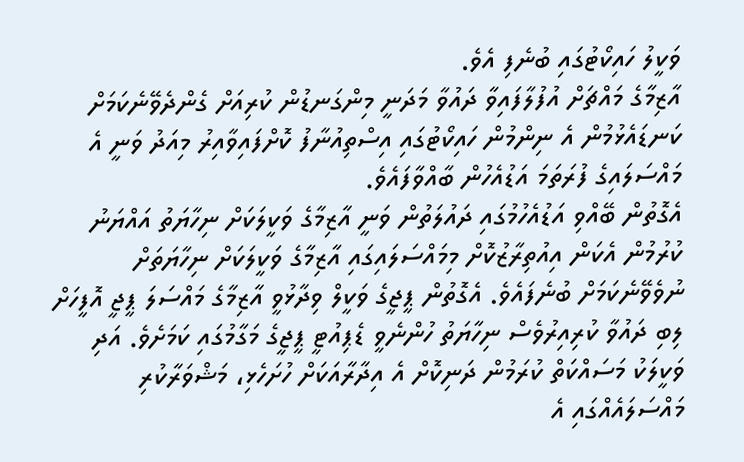ވަކީލު ހައިކޯޓުގައި ބުނެފި އެވެ.
އާޒިމާގެ މައްޗަށް އުފުލާފައިވާ ދައުވާ މަދަނީ މިންގަނޑުން ކުރިއަށް ގެންދެވޭނެކަމަށް ކަނޑައެޅުމުން އެ ނިންމުން ހައިކޯޓުގައި އިސްތިއުނާފު ކޮށްފައިވާއިރު މިއަދު ވަނީ އެ މައްސަލައިގެ ފުރަތަމަ އަޑުއެހުން ބާއްވާފައެވެ.
އެގޮތުން ބޭއްވި އަޑުއެހުމުގައި ދައުލަތުން ވަނީ އާޒިމާގެ ވަކީލަކަށް ނިހާޔަތު އައްޔަނު ކުރުމުން އެކަން އިއުތިރާޒުކޮށް މިމައްސަލައިގައި އާޒިމާގެ ވަކީލަކަށް ނިހާޔަތަށް ނުވެވޭނެކަމަށް ބުނެފައެވެ. އެގޮތުން ޕީޖީގެ ވަކީލް ވިދާޅުވީ އާޒިމާގެ މައްސަލަ ޕީޖީ އޮފީހަށް ލިބި ދައުވާ ކުރިއިރުވެސް ނިހާޔަތު ހުންނެވީ ޑެޕިއުޓީ ޕީޖީގެ މަގާމުގައި ކަމަށެވެ. އަދި ވަކީލަކު މަސައްކަތް ކުރަމުން ދަނިކޮށް އެ އިދާރާއަކަށް ހުށަހެޅި، މަޝްވަރާކުރި މައްސަލައެއްގައި އެ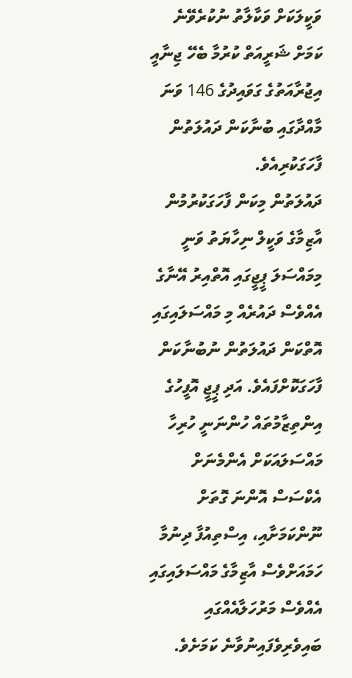ވަކީލަކަށް ވަކާލާތު ނުކުރެވޭނެ ކަމަށް ޝަރީއަތް ކުރުމާ ބެހޭ ޖިނާއީ އިޖުރާއަތުގެ ގަވައިދުގެ 146 ވަނަ މާއްދާގައި ބުނާކަން ދައުލަތުން ފާހަގަކުރިއެވެ.
ދައުލަތުން މިކަން ފާހަގަކުރުމުން އާޒިމާގެ ވަކީލް ނިހާޔަތު ވަނީ މިމައްސަލަ ޕީޖީގައި އޮތްއިރު އޭނާގެ އެއްވެސް ދައުރެއް މި މައްސަލައިގައި އޮތްކަން ދައުލަތުން ނުބުނާކަން ފާހަގަކޮށްފައެވެ. އަދި ޕީޖީ އޮފީހުގެ އިންތިޒާމުތައް ހުންނަނީ ހުރިހާ މައްސަލައަކަށް އެންމެނަށް އެކްސަސް އޮންނަ ގޮތަށް ނޫންކަމަށާއި، އިސްތިއުފާ ދިނުމާ ހަމައަށްވެސް އާޒިމާގެ މައްސަލައިގައި އެއްވެސް މަރުހަލާއެއްގައި ބައިވެރިވެފައިނުވާނެ ކަމަށެވެ.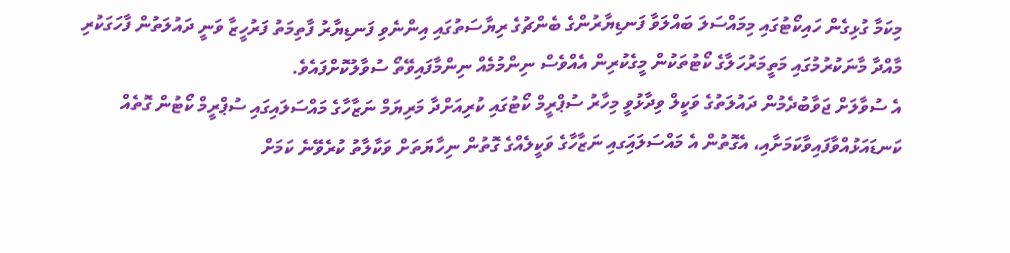މިކަމާ ގުޅިގެން ހައިކޯޓުގައި މިމައްސަލަ ބައްލަވާ ފަނޑިޔާރުންގެ ބެންޗުގެ ރިޔާސަތުގައި އިންނެވި ފަނޑިޔާރު ފާތިމަތު ފަރުހީޒާ ވަނީ ދައުލަތުން ފާހަގަކުރި މާއްދާ މާނަކުރުމުގައި މަތީމަރުހަލާގެ ކޯޓުތަކުން މީގެކުރިން އެއްވެސް ނިންމުމެއް ނިންމާފައިވޭތޯ ސުވާލުކޮށްފައެވެ.
އެ ސުވާލަށް ޖަވާބުދެމުން ދައުލަތުގެ ވަކީލް ވިދާޅުވީ މިހާރު ސުޕްރީމް ކޯޓުގައި ކުރިއަށްދާ މަރިޔަމް ނަޒާހާގެ މައްސަލައިގައި ސުޕްރީމް ކޯޓުން ގޮތެއް ކަނޑައަޅުއްވާފައިވާކަމަށާއި، އެގޮތުން އެ މައްސަލައިަގއި ނަޒާހާގެ ވަކީލެއްގެ ގޮތުން ނިހާޔަތަށް ވަކާލާތު ކުރެވޭނެ ކަމަށް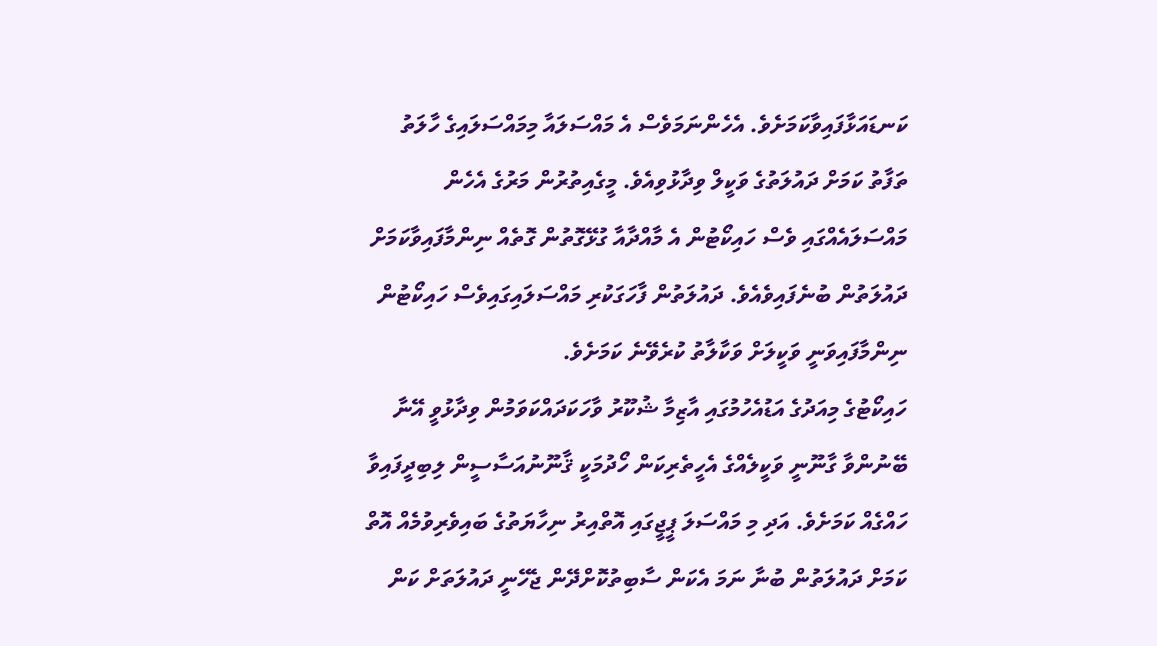ކަނޑައަޅާފައިވާކަމަށެވެ. އެހެންނަމަވެސް އެ މައްސަލައާ މިމައްސަލައިގެ ހާލަތު ތަފާތު ކަމަށް ދައުލަތުގެ ވަކީލް ވިދާޅުވިއެވެ. މީގެއިތުރުން މަރުގެ އެހެން މައްސަލައެއްގައި ވެސް ހައިކޯޓުން އެ މާއްދާއާ ގުޅޭގޮތުން ގޮތެއް ނިންމާފައިވާކަމަށް ދައުލަތުން ބުނެފައިވެއެވެ. ދައުލަތުން ފާހަގަކުރި މައްސަލައިގައިވެސް ހައިކޯޓުން ނިންމާފައިވަނީ ވަކީލަށް ވަކާލާތު ކުރެވޭނެ ކަމަށެވެ.
ހައިކޯޓުގެ މިއަދުގެ އަޑުއެހުމުގައި އާޒިމާ ޝުކޫރު ވާހަކަދައްކަވަމުން ވިދާޅުވީ އޭނާ ބޭނުންވާ ގާނޫނީ ވަކީލެއްގެ އެހީތެރިކަން ހޯދުމަކީ ޤާނޫނުއަސާސީން ލިބިދީފައިވާ ހައްގެއް ކަމަށެވެ. އަދި މި މައްސަލަ ޕީޖީގައި އޮތްއިރު ނިހާޔަތުގެ ބައިވެރިވުމެއް އޮތް ކަމަށް ދައުލަތުން ބުނާ ނަމަ އެކަން ސާބިތުކޮށްދޭން ޖެހޭނީ ދައުލަތަށް ކަން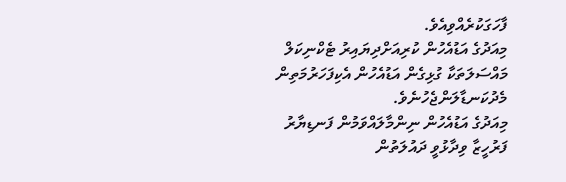ފާހަގަކުރެއްވިއެވެ.
މިއަދުގެ އަޑުއެހުން ކުރިއަށްދިޔައިރު ޓެކްނިކަލް މައްސަލަތަކާ ގުޅިގެން އަޑުއެހުން އެކިފަހަރުމަތިން މެދުކަނޑާލަންޖެހުނެވެ.
މިއަދުގެ އަޑުއެހުން ނިންމާލައްވަމުން ފަނޑިޔާރު ފަރުހީޒާ ވިދާޅުވީ ދައުލަތުން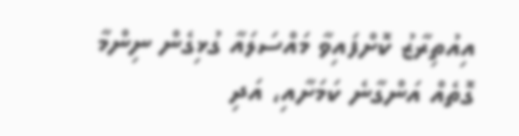އިއުތިރާޒު ކޮށްފައިވާ މައްސަލައާ ގުޅިގެން ނިންމާ ގޮތެއް އަންގާނެ ކަމަށާއި، އަދި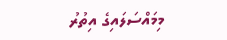މިމައްސަލައިގެ އިތުރު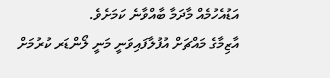އަޑުއެހުމެއް މާދަމާ ބާއްވާނެ ކަމަށެވެ.
އާޒިމާގެ މައްޗަށް އުފުލާފައިވަނީ މަނީ ލޯންޑަރ ކުރުމަށް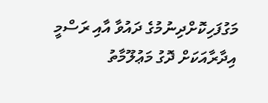މަގުފަހިކޮށްދިނުމުގެ ދައުވާ އާއި ރަސްމީ އިދާރާއަކަށް ދޮގު މަޢުލޫމާތު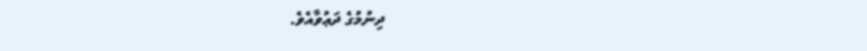ދިނުމުގެ ދަޢުވާއެވެ.